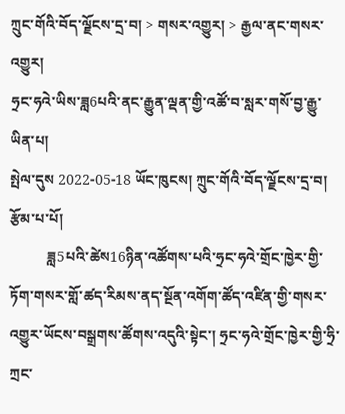ཀྲུང་གོའི་བོད་ལྗོངས་དྲ་བ། > གསར་འགྱུར། > རྒྱལ་ནང་གསར་འགྱུར།
ཧྲང་ཧའེ་ཡིས་ཟླ6པའི་ནང་རྒྱུན་ལྡན་གྱི་འཚོ་བ་སླར་གསོ་བྱ་རྒྱུ་ཡིན་པ།
སྤེལ་དུས 2022-05-18 ཡོང་ཁུངས། ཀྲུང་གོའི་བོད་ལྗོངས་དྲ་བ། རྩོམ་པ་པོ།
          ཟླ5པའི་ཚེས16ཉིན་འཚོགས་པའི་ཧྲང་ཧའེ་གྲོང་ཁྱེར་གྱི་ཏོག་གསར་གློ་ཚད་རིམས་ནད་སྔོན་འགོག་ཚོད་འཛིན་གྱི་གསར་འགྱུར་ཡོངས་བསྒྲགས་ཚོགས་འདུའི་སྟེང་། ཧྲང་ཧའེ་གྲོང་ཁྱེར་གྱི་ཧྲི་ཀྲང་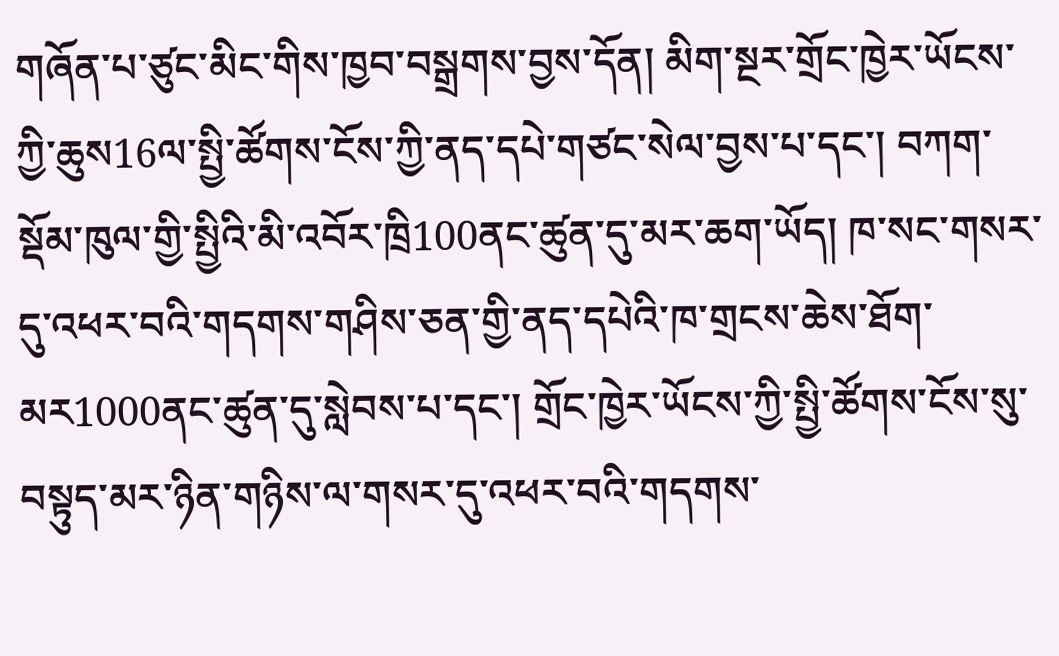གཞོན་པ་ཙུང་མིང་གིས་ཁྱབ་བསྒྲགས་བྱས་དོན། མིག་སྔར་གྲོང་ཁྱེར་ཡོངས་ཀྱི་ཆུས16ལ་སྤྱི་ཚོགས་ངོས་ཀྱི་ནད་དཔེ་གཙང་སེལ་བྱས་པ་དང་། བཀག་སྡོམ་ཁུལ་གྱི་སྤྱིའི་མི་འབོར་ཁྲི100ནང་ཚུན་དུ་མར་ཆག་ཡོད། ཁ་སང་གསར་དུ་འཕར་བའི་གདགས་གཤིས་ཅན་གྱི་ནད་དཔེའི་ཁ་གྲངས་ཆེས་ཐོག་མར1000ནང་ཚུན་དུ་སླེབས་པ་དང་། གྲོང་ཁྱེར་ཡོངས་ཀྱི་སྤྱི་ཚོགས་ངོས་སུ་བསྟུད་མར་ཉིན་གཉིས་ལ་གསར་དུ་འཕར་བའི་གདགས་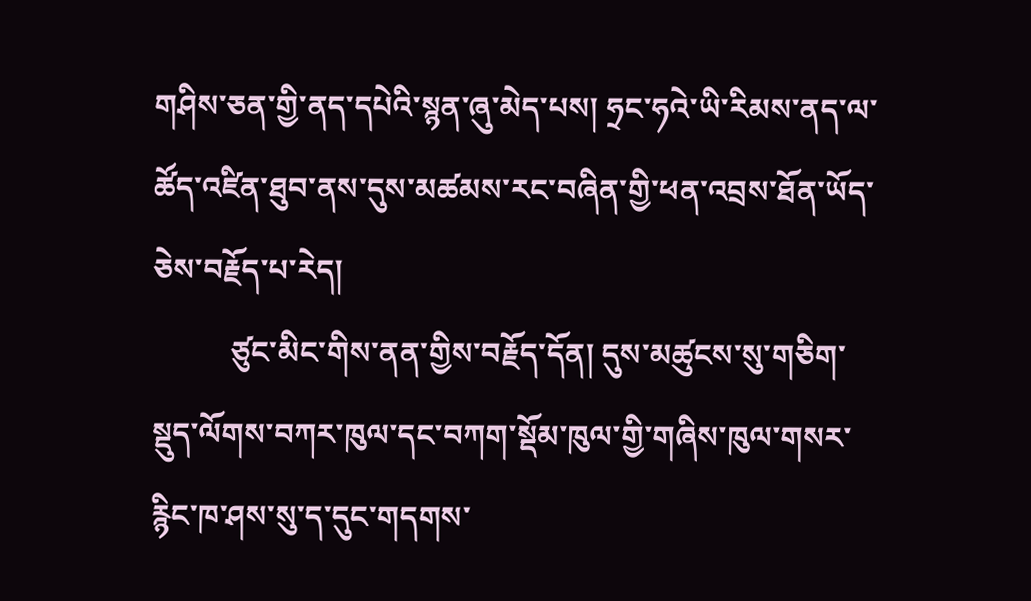གཤིས་ཅན་གྱི་ནད་དཔེའི་སྙན་ཞུ་མེད་པས། ཧྲང་ཧའེ་ཡི་རིམས་ནད་ལ་ཚོད་འཛིན་ཐུབ་ནས་དུས་མཚམས་རང་བཞིན་གྱི་ཕན་འབྲས་ཐོན་ཡོད་ཅེས་བརྗོད་པ་རེད།
          ཙུང་མིང་གིས་ནན་གྱིས་བརྗོད་དོན། དུས་མཚུངས་སུ་གཅིག་སྡུད་ལོགས་བཀར་ཁུལ་དང་བཀག་སྡོམ་ཁུལ་གྱི་གཞིས་ཁུལ་གསར་རྙིང་ཁ་ཤས་སུ་ད་དུང་གདགས་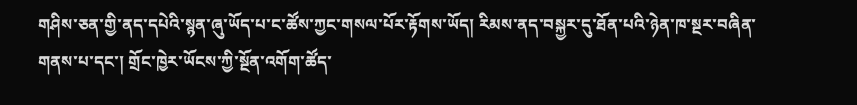གཤིས་ཅན་གྱི་ནད་དཔེའི་སྙན་ཞུ་ཡོད་པ་ང་ཚོས་ཀྱང་གསལ་པོར་རྟོགས་ཡོད། རིམས་ནད་བསྐྱར་དུ་ཐོན་པའི་ཉེན་ཁ་སྔར་བཞིན་གནས་པ་དང་། གྲོང་ཁྱེར་ཡོངས་ཀྱི་སྔོན་འགོག་ཚོད་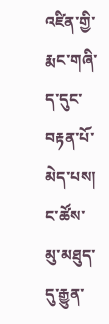འཛིན་གྱི་རྨང་གཞི་ད་དུང་བརྟན་པོ་མེད་པས། ང་ཚོས་མུ་མཐུད་དུ་རྒྱུན་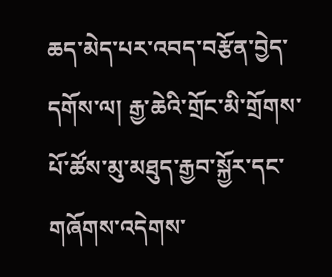ཆད་མེད་པར་འབད་བརྩོན་བྱེད་དགོས་ལ། རྒྱ་ཆེའི་གྲོང་མི་གྲོགས་པོ་ཚོས་མུ་མཐུད་རྒྱབ་སྐྱོར་དང་གཞོགས་འདེགས་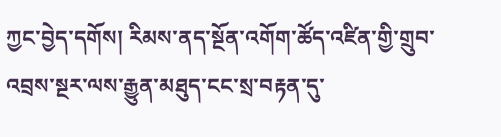ཀྱང་བྱེད་དགོས། རིམས་ནད་སྔོན་འགོག་ཚོད་འཛིན་གྱི་གྲུབ་འབྲས་སྔར་ལས་རྒྱུན་མཐུད་ངང་སྲ་བརྟན་དུ་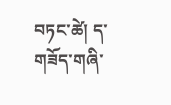བཏང་ཚེ། ད་གཟོད་གཞི་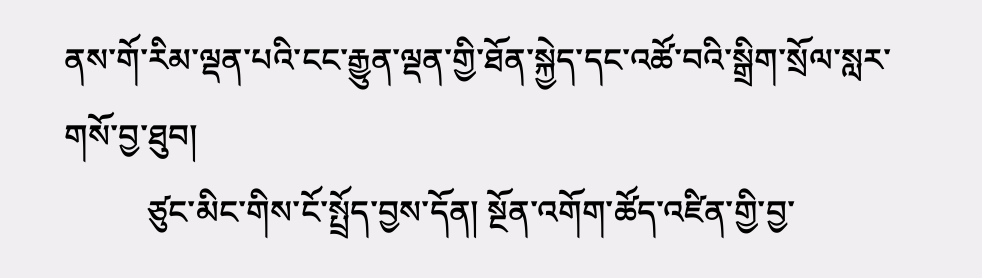ནས་གོ་རིམ་ལྡན་པའི་ངང་རྒྱུན་ལྡན་གྱི་ཐོན་སྐྱེད་དང་འཚོ་བའི་སྒྲིག་སྲོལ་སླར་གསོ་བྱ་ཐུབ།
          ཙུང་མིང་གིས་ངོ་སྤྲོད་བྱས་དོན། སྔོན་འགོག་ཚོད་འཛིན་གྱི་བྱ་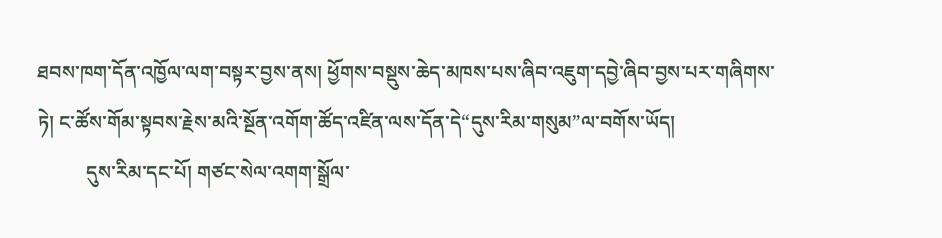ཐབས་ཁག་དོན་འཁྱོལ་ལག་བསྟར་བྱས་ནས། ཕྱོགས་བསྡུས་ཆེད་མཁས་པས་ཞིབ་འཇུག་དབྱེ་ཞིབ་བྱས་པར་གཞིགས་ཏེ། ང་ཚོས་གོམ་སྟབས་རྗེས་མའི་སྔོན་འགོག་ཚོད་འཛིན་ལས་དོན་དེ“དུས་རིམ་གསུམ”ལ་བགོས་ཡོད།
          དུས་རིམ་དང་པོ། གཙང་སེལ་འགག་སྒྲོལ་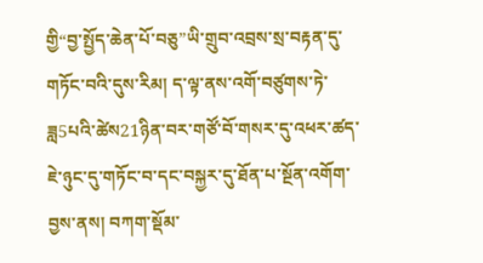གྱི“བྱ་སྤྱོད་ཆེན་པོ་བཅུ”ཡི་གྲུབ་འབྲས་སྲ་བརྟན་དུ་གཏོང་བའི་དུས་རིམ། ད་ལྟ་ནས་འགོ་བཙུགས་ཏེ་ཟླ5པའི་ཚེས21ཉིན་བར་གཙོ་བོ་གསར་དུ་འཕར་ཚད་ཇེ་ཉུང་དུ་གཏོང་བ་དང་བསྐྱར་དུ་ཐོན་པ་སྔོན་འགོག་བྱས་ནས། བཀག་སྡོམ་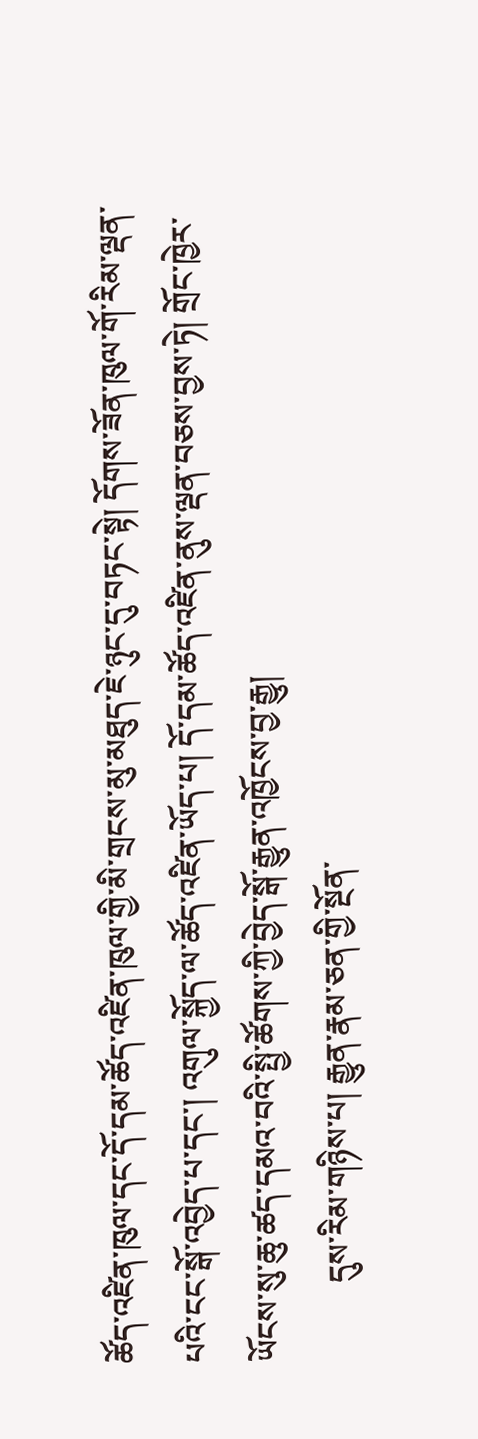ཚོད་འཛིན་ཁུལ་དང་དོ་དམ་ཚོད་འཛིན་ཁུལ་གྱི་མི་གྲངས་མུ་མཐུད་ཇེ་ཉུང་དུ་བཏང་སྟེ། དོགས་ཟོན་ཁུལ་གོ་རིམ་ལྡན་པའི་ངང་སྒོ་འབྱེད་པ་དང་། འགུལ་སྐྱོད་ལ་ཚོད་འཛིན་ཡོད་པ། དོ་དམ་ཚོད་འཛིན་ནུས་ལྡན་བཅས་བྱས་ཏེ། གྲོང་ཁྱེར་ཡོངས་སུ་ཆུ་ཚད་དམའ་བའི་སྤྱི་ཚོགས་ཀྱི་བྱེད་སྒོ་རྒྱུན་འཁྱོངས་བྱ་རྒྱུ།
          དུས་རིམ་གཉིས་པ། རྒྱུན་རྣམ་ཅན་གྱི་སྔོན་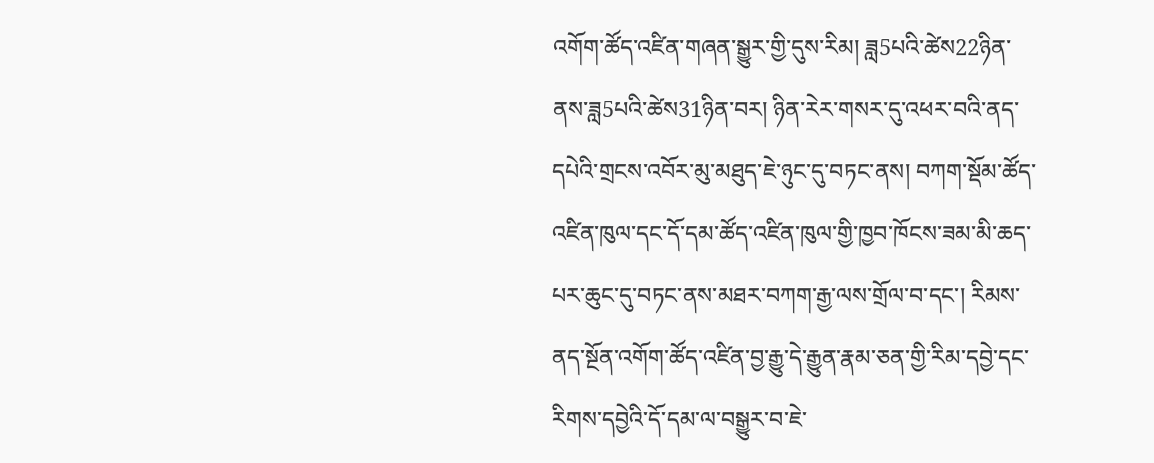འགོག་ཚོད་འཛིན་གཞན་སྒྱུར་གྱི་དུས་རིམ། ཟླ5པའི་ཚེས22ཉིན་ནས་ཟླ5པའི་ཚེས31ཉིན་བར། ཉིན་རེར་གསར་དུ་འཕར་བའི་ནད་དཔེའི་གྲངས་འབོར་མུ་མཐུད་ཇེ་ཉུང་དུ་བཏང་ནས། བཀག་སྡོམ་ཚོད་འཛིན་ཁུལ་དང་དོ་དམ་ཚོད་འཛིན་ཁུལ་གྱི་ཁྱབ་ཁོངས་ཟམ་མི་ཆད་པར་ཆུང་དུ་བཏང་ནས་མཐར་བཀག་རྒྱ་ལས་གྲོལ་བ་དང་། རིམས་ནད་སྔོན་འགོག་ཚོད་འཛིན་བྱ་རྒྱུ་དེ་རྒྱུན་རྣམ་ཅན་གྱི་རིམ་དབྱེ་དང་རིགས་དབྱེའི་དོ་དམ་ལ་བསྒྱུར་བ་ཇེ་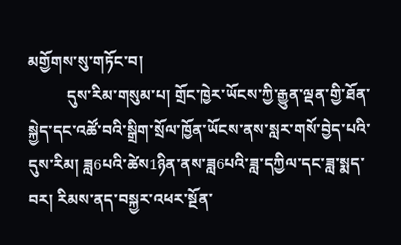མགྱོགས་སུ་གཏོང་བ།
          དུས་རིམ་གསུམ་པ། གྲོང་ཁྱེར་ཡོངས་ཀྱི་རྒྱུན་ལྡན་གྱི་ཐོན་སྐྱེད་དང་འཚོ་བའི་སྒྲིག་སྲོལ་ཁྱོན་ཡོངས་ནས་སླར་གསོ་བྱེད་པའི་དུས་རིམ། ཟླ6པའི་ཚེས1ཉིན་ནས་ཟླ6པའི་ཟླ་དཀྱིལ་དང་ཟླ་སྨད་བར། རིམས་ནད་བསྐྱར་འཕར་སྔོན་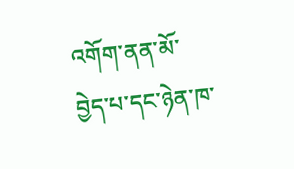འགོག་ནན་མོ་བྱེད་པ་དང་ཉེན་ཁ་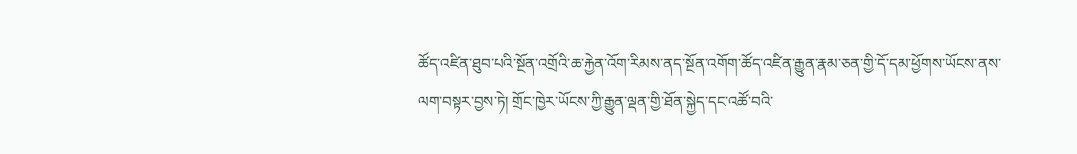ཚོད་འཛིན་ཐུབ་པའི་སྔོན་འགྲོའི་ཆ་རྐྱེན་འོག་རིམས་ནད་སྔོན་འགོག་ཚོད་འཛིན་རྒྱུན་རྣམ་ཅན་གྱི་དོ་དམ་ཕྱོགས་ཡོངས་ནས་ལག་བསྟར་བྱས་ཏེ། གྲོང་ཁྱེར་ཡོངས་ཀྱི་རྒྱུན་ལྡན་གྱི་ཐོན་སྐྱེད་དང་འཚོ་བའི་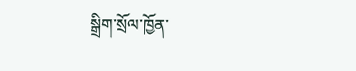སྒྲིག་སྲོལ་ཁྱོན་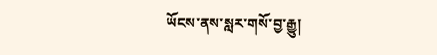ཡོངས་ནས་སླར་གསོ་བྱ་རྒྱུ།